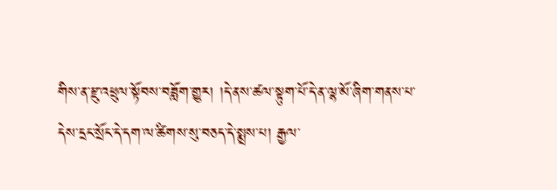གིས་ན་རྫུ་འཕྲུལ་སྟོབས་བཟློག་གྱུར། །དེ་ནས་ཚལ་སྟུག་པོ་དེ་ན་ལྷ་མོ་ཞིག་གནས་པ་དེས་དྲང་སྲོང་དེ་དག་ལ་ཚིགས་སུ་བཅད་དེ་སྨྲས་པ། རྒྱལ་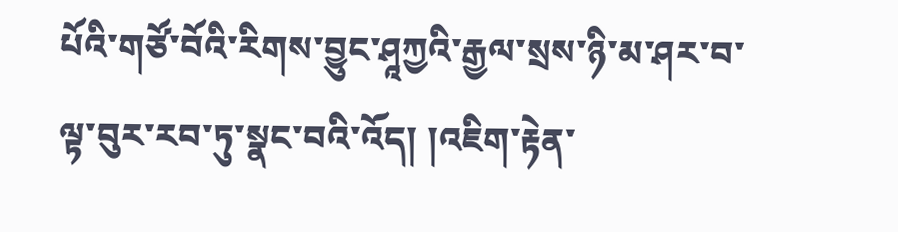པོའི་གཙོ་བོའི་རིགས་བྱུང་ཤཱཀྱའི་རྒྱལ་སྲས་ཉི་མ་ཤར་བ་ལྟ་བུར་རབ་ཏུ་སྣང་བའི་འོད། །འཇིག་རྟེན་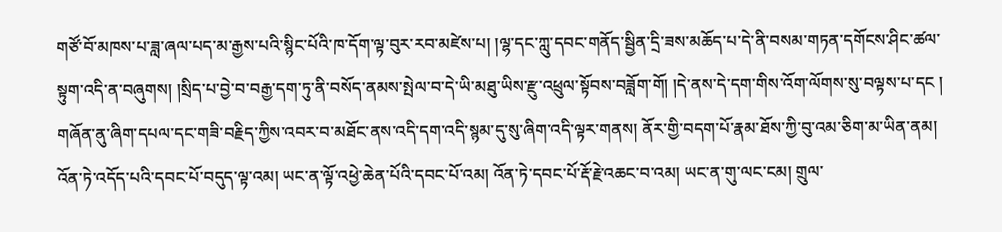གཙོ་བོ་མཁས་པ་ཟླ་ཞལ་པད་མ་རྒྱས་པའི་སྙིང་པོའི་ཁ་དོག་ལྟ་བུར་རབ་མཛེས་པ། །ལྷ་དང་ཀླུ་དབང་གནོད་སྦྱིན་དྲི་ཟས་མཆོད་པ་དེ་ནི་བསམ་གཏན་དགོངས་ཤིང་ཚལ་སྟུག་འདི་ན་བཞུགས། །སྲིད་པ་བྱེ་བ་བརྒྱ་དག་ཏུ་ནི་བསོད་ནམས་སྤེལ་བ་དེ་ཡི་མཐུ་ཡིས་རྫུ་འཕྲུལ་སྟོབས་བཟློག་གོ། །དེ་ནས་དེ་དག་གིས་འོག་ལོགས་སུ་བལྟས་པ་དང ། གཞོན་ནུ་ཞིག་དཔལ་དང་གཟི་བརྗིད་ཀྱིས་འབར་བ་མཐོང་ནས་འདི་དག་འདི་སྙམ་དུ་སུ་ཞིག་འདི་ལྟར་གནས། ནོར་གྱི་བདག་པོ་རྣམ་ཐོས་ཀྱི་བུ་འམ་ཅིག་མ་ཡིན་ནམ། འོན་ཏེ་འདོད་པའི་དབང་པོ་བདུད་ལྟ་འམ། ཡང་ན་ལྟོ་འཕྱེ་ཆེན་པོའི་དབང་པོ་འམ། འོན་ཏེ་དབང་པོ་རྡོ་རྗེ་འཆང་བ་འམ། ཡང་ན་གུ་ལང་ངམ། གྲུལ་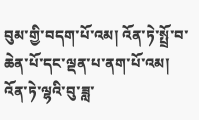བུམ་གྱི་བདག་པོ་འམ། འོན་ཏེ་སྤྲོ་བ་ཆེན་པོ་དང་ལྡན་པ་ནག་པོ་འམ། འོན་ཏེ་ལྷའི་བུ་ཟླ་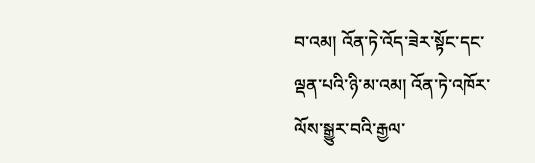བ་འམ། འོན་ཏེ་འོད་ཟེར་སྟོང་དང་ལྡན་པའི་ཉི་མ་འམ། འོན་ཏེ་འཁོར་ལོས་སྒྱུར་བའི་རྒྱལ་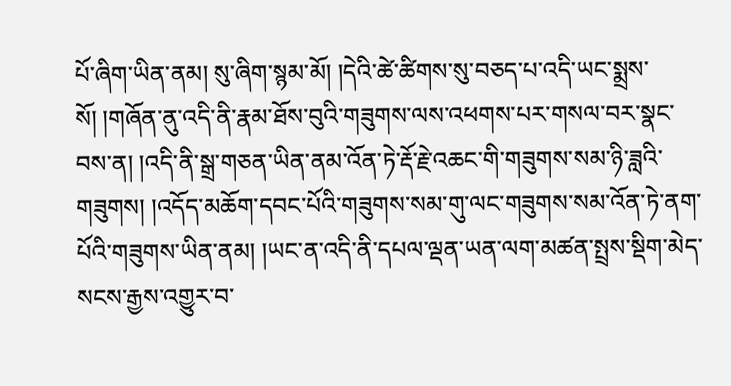པོ་ཞིག་ཡིན་ནམ། སུ་ཞིག་སྙམ་མོ། །དེའི་ཚེ་ཚིགས་སུ་བཅད་པ་འདི་ཡང་སྨྲས་སོ། །གཞོན་ནུ་འདི་ནི་རྣམ་ཐོས་བུའི་གཟུགས་ལས་འཕགས་པར་གསལ་བར་སྣང་བས་ན། །འདི་ནི་སྒྲ་གཅན་ཡིན་ནམ་འོན་ཏེ་རྡོ་རྗེ་འཆང་གི་གཟུགས་སམ་ཉི་ཟླའི་གཟུགས། །འདོད་མཆོག་དབང་པོའི་གཟུགས་སམ་གུ་ལང་གཟུགས་སམ་འོན་ཏེ་ནག་པོའི་གཟུགས་ཡིན་ནམ། །ཡང་ན་འདི་ནི་དཔལ་ལྡན་ཡན་ལག་མཚན་སྤྲས་སྡིག་མེད་སངས་རྒྱས་འགྱུར་བ་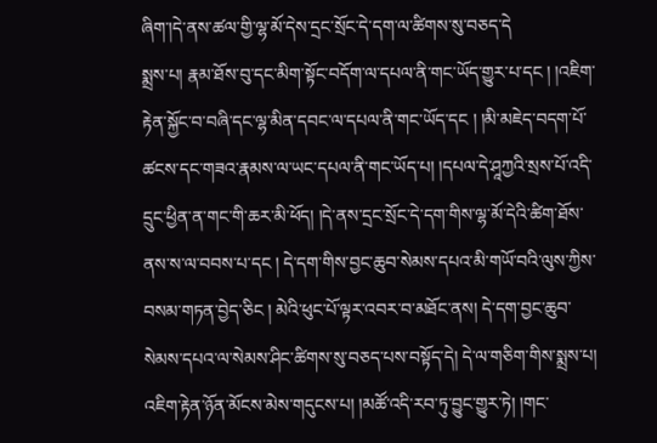ཞིག་།དེ་ནས་ཚལ་གྱི་ལྷ་མོ་དེས་དྲང་སྲོང་དེ་དག་ལ་ཚིགས་སུ་བཅད་དེ
སྨྲས་པ། རྣམ་ཐོས་བུ་དང་མིག་སྟོང་བདོག་ལ་དཔལ་ནི་གང་ཡོད་གྱུར་པ་དང ། །འཇིག་རྟེན་སྐྱོང་བ་བཞི་དང་ལྷ་མིན་དབང་ལ་དཔལ་ནི་གང་ཡོད་དང ། །མི་མཇེད་བདག་པོ་ཚངས་དང་གཟའ་རྣམས་ལ་ཡང་དཔལ་ནི་གང་ཡོད་པ། །དཔལ་དེ་ཤཱཀྱའི་སྲས་པོ་འདི་དྲུང་ཕྱིན་ན་གང་གི་ཆར་མི་ཕོད། །དེ་ནས་དྲང་སྲོང་དེ་དག་གིས་ལྷ་མོ་དེའི་ཚིག་ཐོས་ནས་ས་ལ་བབས་པ་དང ། དེ་དག་གིས་བྱང་ཆུབ་སེམས་དཔའ་མི་གཡོ་བའི་ལུས་ཀྱིས་བསམ་གཏན་བྱེད་ཅིང ། མེའི་ཕུང་པོ་ལྟར་འབར་བ་མཐོང་ནས། དེ་དག་བྱང་ཆུབ་སེམས་དཔའ་ལ་སེམས་ཤིང་ཚིགས་སུ་བཅད་པས་བསྟོད་དེ། དེ་ལ་གཅིག་གིས་སྨྲས་པ། འཇིག་རྟེན་ཉོན་མོངས་མེས་གདུངས་པ། །མཚོ་འདི་རབ་ཏུ་བྱུང་གྱུར་ཏེ། །གང་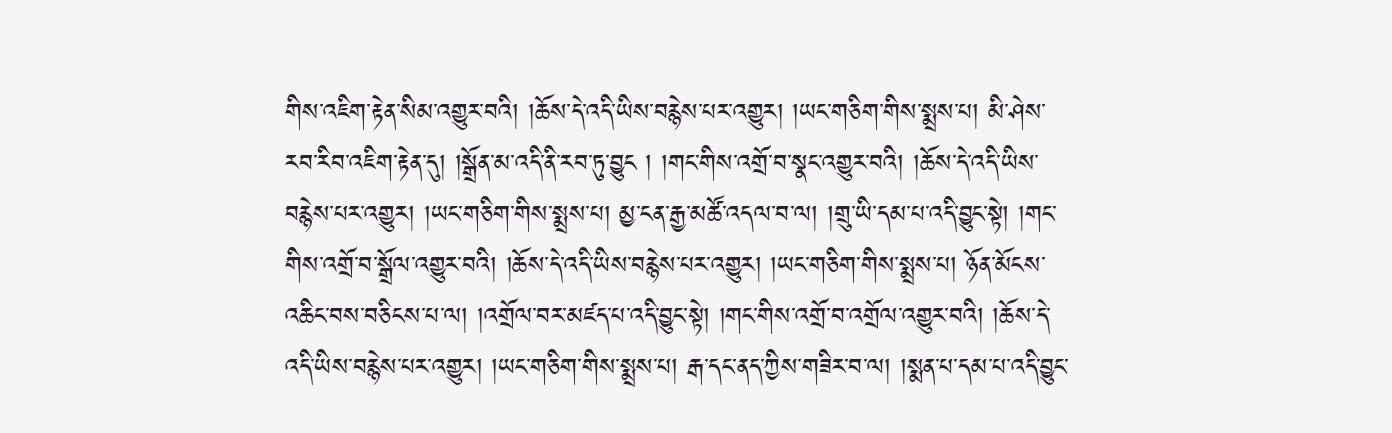གིས་འཇིག་རྟེན་སིམ་འགྱུར་བའི། །ཆོས་དེ་འདི་ཡིས་བརྙེས་པར་འགྱུར། །ཡང་གཅིག་གིས་སྨྲས་པ། མི་ཤེས་རབ་རིབ་འཇིག་རྟེན་དུ། །སྒྲོན་མ་འདི་ནི་རབ་ཏུ་བྱུང ། །གང་གིས་འགྲོ་བ་སྣང་འགྱུར་བའི། །ཆོས་དེ་འདི་ཡིས་བརྙེས་པར་འགྱུར། །ཡང་གཅིག་གིས་སྨྲས་པ། མྱ་ངན་རྒྱ་མཚོ་འདལ་བ་ལ། །གྲུ་ཡི་དམ་པ་འདི་བྱུང་སྟེ། །གང་གིས་འགྲོ་བ་སྒྲོལ་འགྱུར་བའི། །ཆོས་དེ་འདི་ཡིས་བརྙེས་པར་འགྱུར། །ཡང་གཅིག་གིས་སྨྲས་པ། ཉོན་མོངས་འཆིང་བས་བཅིངས་པ་ལ། །འགྲོལ་བར་མཛད་པ་འདི་བྱུང་སྟེ། །གང་གིས་འགྲོ་བ་འགྲོལ་འགྱུར་བའི། །ཆོས་དེ་འདི་ཡིས་བརྙེས་པར་འགྱུར། །ཡང་གཅིག་གིས་སྨྲས་པ། རྒ་དང་ནད་ཀྱིས་གཟིར་བ་ལ། །སྨན་པ་དམ་པ་འདི་བྱུང་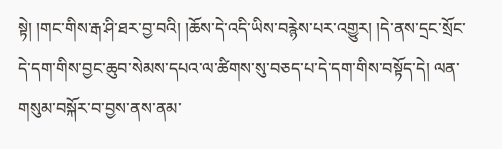སྟེ། །གང་གིས་རྒ་ཤི་ཐར་བྱ་བའི། །ཆོས་དེ་འདི་ཡིས་བརྙེས་པར་འགྱུར། །དེ་ནས་དྲང་སྲོང་དེ་དག་གིས་བྱང་ཆུབ་སེམས་དཔའ་ལ་ཚིགས་སུ་བཅད་པ་དེ་དག་གིས་བསྟོད་དེ། ལན་གསུམ་བསྐོར་བ་བྱས་ནས་ནམ་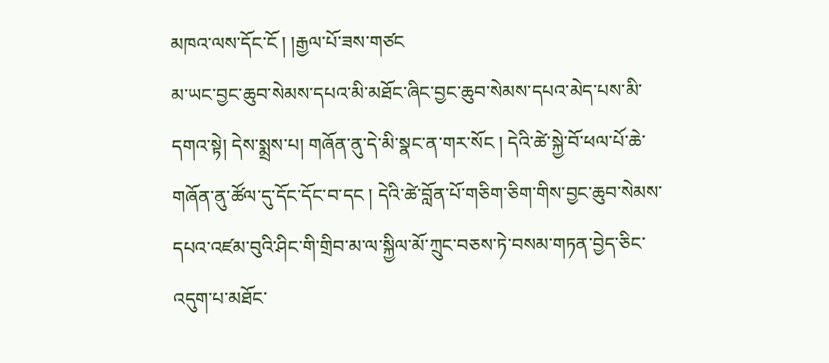མཁའ་ལས་དོང་ངོ ། །རྒྱལ་པོ་ཟས་གཙང
མ་ཡང་བྱང་ཆུབ་སེམས་དཔའ་མི་མཐོང་ཞིང་བྱང་ཆུབ་སེམས་དཔའ་མེད་པས་མི་དགའ་སྟེ། དེས་སྨྲས་པ། གཞོན་ནུ་དེ་མི་སྣང་ན་གར་སོང ། དེའི་ཚེ་སྐྱེ་བོ་ཕལ་པོ་ཆེ་གཞོན་ནུ་ཚོལ་དུ་དོང་དོང་བ་དང ། དེའི་ཚེ་བློན་པོ་གཅིག་ཅིག་གིས་བྱང་ཆུབ་སེམས་དཔའ་འཛམ་བུའི་ཤིང་གི་གྲིབ་མ་ལ་སྐྱིལ་མོ་ཀྲུང་བཅས་ཏེ་བསམ་གཏན་བྱེད་ཅིང་འདུག་པ་མཐོང་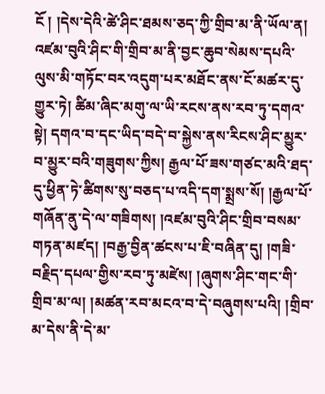ངོ ། །དེས་དེའི་ཚེ་ཤིང་ཐམས་ཅད་ཀྱི་གྲིབ་མ་ནི་ཡོལ་ན། འཛམ་བུའི་ཤིང་གི་གྲིབ་མ་ནི་བྱང་ཆུབ་སེམས་དཔའི་ལུས་མི་གཏོང་བར་འདུག་པར་མཐོང་ནས་ངོ་མཚར་དུ་གྱུར་ཏེ། ཚིམ་ཞིང་མགུ་ལ་ཡི་རངས་ནས་རབ་ཏུ་དགའ་སྟེ། དགའ་བ་དང་ཡིད་བདེ་བ་སྐྱེས་ནས་རིངས་ཤིང་མྱུར་བ་མྱུར་བའི་གཟུགས་ཀྱིས། རྒྱལ་པོ་ཟས་གཙང་མའི་ཐད་དུ་ཕྱིན་ཏེ་ཚིགས་སུ་བཅད་པ་འདི་དག་སྨྲས་སོ། །རྒྱལ་པོ་གཞོན་ནུ་དེ་ལ་གཟིགས། །འཛམ་བུའི་ཤིང་གྲིབ་བསམ་གཏན་མཛད། །བརྒྱ་བྱིན་ཚངས་པ་ཇི་བཞིན་དུ། །གཟི་བརྗིད་དཔལ་གྱིས་རབ་ཏུ་མཛེས། །ཞུགས་ཤིང་གང་གི་གྲིབ་མ་ལ། །མཚན་རབ་མངའ་བ་དེ་བཞུགས་པའི། །གྲིབ་མ་དེས་ནི་དེ་མ་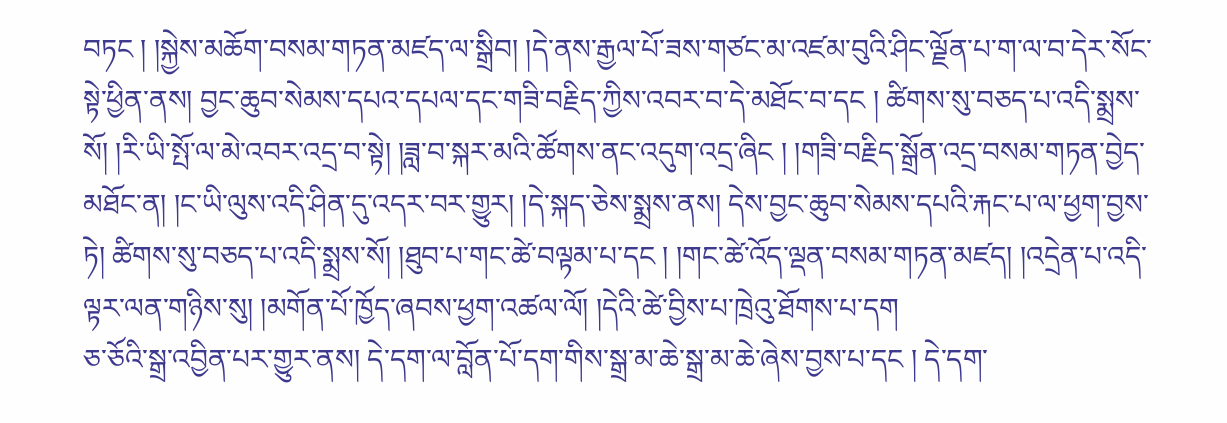བཏང ། །སྐྱེས་མཆོག་བསམ་གཏན་མཛད་ལ་སྒྲིབ། །དེ་ནས་རྒྱལ་པོ་ཟས་གཙང་མ་འཛམ་བུའི་ཤིང་ལྗོན་པ་ག་ལ་བ་དེར་སོང་སྟེ་ཕྱིན་ནས། བྱང་ཆུབ་སེམས་དཔའ་དཔལ་དང་གཟི་བརྗིད་ཀྱིས་འབར་བ་དེ་མཐོང་བ་དང ། ཚིགས་སུ་བཅད་པ་འདི་སྨྲས་སོ། །རི་ཡི་སྤོ་ལ་མེ་འབར་འདྲ་བ་སྟེ། །ཟླ་བ་སྐར་མའི་ཚོགས་ནང་འདུག་འདྲ་ཞིང ། །གཟི་བརྗིད་སྒྲོན་འདྲ་བསམ་གཏན་བྱེད་མཐོང་ན། །ང་ཡི་ལུས་འདི་ཤིན་དུ་འདར་བར་གྱུར། །དེ་སྐད་ཅེས་སྨྲས་ནས། དེས་བྱང་ཆུབ་སེམས་དཔའི་རྐང་པ་ལ་ཕྱག་བྱས་ཏེ། ཚིགས་སུ་བཅད་པ་འདི་སྨྲས་སོ། །ཐུབ་པ་གང་ཚེ་བལྟམ་པ་དང ། །གང་ཚེ་འོད་ལྡན་བསམ་གཏན་མཛད། །འདྲེན་པ་འདི་ལྟར་ལན་གཉིས་སུ། །མགོན་པོ་ཁྱོད་ཞབས་ཕྱག་འཚལ་ལོ། །དེའི་ཚེ་བྱིས་པ་ཁྲེའུ་ཐོགས་པ་དག
ཅ་ཅོའི་སྒྲ་འབྱིན་པར་གྱུར་ནས། དེ་དག་ལ་བློན་པོ་དག་གིས་སྒྲ་མ་ཆེ་སྒྲ་མ་ཆེ་ཞེས་བྱས་པ་དང ། དེ་དག་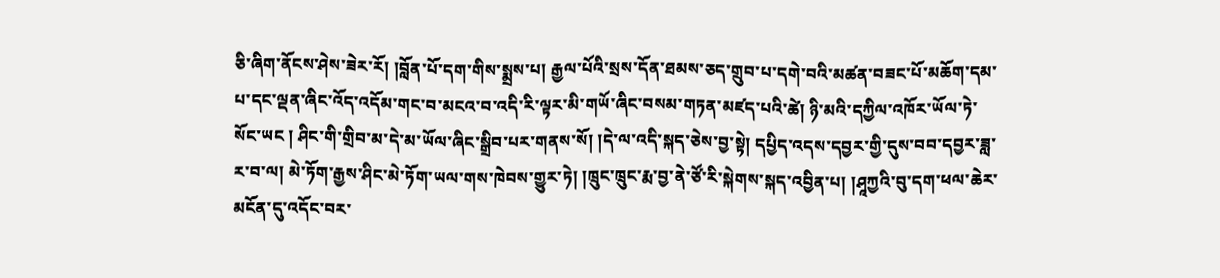ཅི་ཞིག་ནོངས་ཤེས་ཟེར་རོ། །བློན་པོ་དག་གིས་སྨྲས་པ། རྒྱལ་པོའི་སྲས་དོན་ཐམས་ཅད་གྲུབ་པ་དགེ་བའི་མཚན་བཟང་པོ་མཆོག་དམ་པ་དང་ལྡན་ཞིང་འོད་འདོམ་གང་བ་མངའ་བ་འདི་རི་ལྟར་མི་གཡོ་ཞིང་བསམ་གཏན་མཛད་པའི་ཚེ། ཉི་མའི་དཀྱིལ་འཁོར་ཡོལ་ཏེ་སོང་ཡང ། ཤིང་གི་གྲིབ་མ་དེ་མ་ཡོལ་ཞིང་སྒྲིབ་པར་གནས་སོ། །དེ་ལ་འདི་སྐད་ཅེས་བྱ་སྟེ། དཔྱིད་འདས་དབྱར་གྱི་དུས་བབ་དབྱར་ཟླ་ར་བ་ལ། མེ་ཏོག་རྒྱས་ཤིང་མེ་ཏོག་ཡལ་གས་ཁེབས་གྱུར་ཏེ། །ཁྲུང་ཁྲུང་རྨ་བྱ་ནེ་ཙོ་རི་སྐེགས་སྐད་འབྱིན་པ། །ཤཱཀྱའི་བུ་དག་ཕལ་ཆེར་མངོན་དུ་འདོང་བར་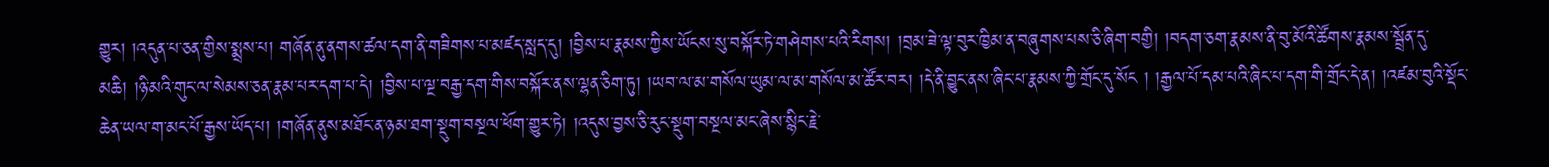གྱུར། །འདུན་པ་ཅན་གྱིས་སྨྲས་པ། གཞོན་ནུ་ནགས་ཚལ་དག་ནི་གཟིགས་པ་མཛད་སླད་དུ། །བྱིས་པ་རྣམས་ཀྱིས་ཡོངས་སུ་བསྐོར་ཏེ་གཤེགས་པའི་རིགས། །བྲམ་ཟེ་ལྟ་བུར་ཁྱིམ་ན་བཞུགས་པས་ཅི་ཞིག་བགྱི། །བདག་ཅག་རྣམས་ནི་བུ་མོའི་ཚོགས་རྣམས་སྦྲོན་དུ་མཆི། །ཉི་མའི་གུང་ལ་སེམས་ཅན་རྣམ་པར་དག་པ་དེ། །བྱིས་པ་ལྔ་བརྒྱ་དག་གིས་བསྐོར་ནས་ལྷན་ཅིག་ཏུ། །ཡབ་ལ་མ་གསོལ་ཡུམ་ལ་མ་གསོལ་མ་ཚོར་བར། །དེ་ནི་བྱུང་ནས་ཞིང་པ་རྣམས་ཀྱི་གྲོང་དུ་སོང ། །རྒྱལ་པོ་དམ་པའི་ཞིང་པ་དག་གི་གྲོང་དེ་ན། །འཛམ་བུའི་སྡོང་ཆེན་ཡལ་ག་མང་པོ་རྒྱས་ཡོད་པ། །གཞོན་ནུས་མཐོང་ན་ཉམ་ཐག་སྡུག་བསྔལ་ཕོག་གྱུར་ཏེ། །འདུས་བྱས་ཅི་རུང་སྡུག་བསྔལ་མང་ཞེས་སྙིང་རྗེ་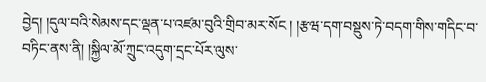བྱེད། །དུལ་བའི་སེམས་དང་ལྡན་པ་འཛམ་བུའི་གྲིབ་མར་སོང ། །རྩཝ་དག་བསྡུས་ཏེ་བདག་གིས་གདིང་བ་བཏིང་ནས་ནི། །སྐྱིལ་མོ་ཀྲུང་འདུག་དྲང་པོར་ལུས་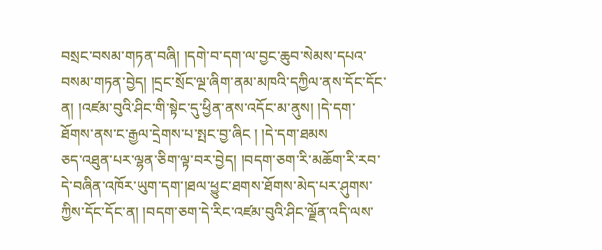བསྲང་བསམ་གཏན་བཞི། །དགེ་བ་དག་ལ་བྱང་ཆུབ་སེམས་དཔའ་བསམ་གཏན་བྱེད། །དྲང་སྲོང་ལྔ་ཞིག་ནམ་མཁའི་དཀྱིལ་ནས་དོང་དོང་ན། །འཛམ་བུའི་ཤིང་གི་སྟེང་དུ་ཕྱིན་ནས་འདོང་མ་ནུས། །དེ་དག་ཐོགས་ནས་ང་རྒྱལ་དྲེགས་པ་སྤང་བྱ་ཞིང ། །དེ་དག་ཐམས
ཅད་འཐུན་པར་ལྷན་ཅིག་ལྟ་བར་བྱེད། །བདག་ཅག་རི་མཆོག་རི་རབ་དེ་བཞིན་འཁོར་ཡུག་དག་།ཐལ་ཕྱུང་ཐགས་ཐོགས་མེད་པར་ཤུགས་ཀྱིས་དོང་དོང་ན། །བདག་ཅག་དེ་རིང་འཛམ་བུའི་ཤིང་ལྗོན་འདི་ལས་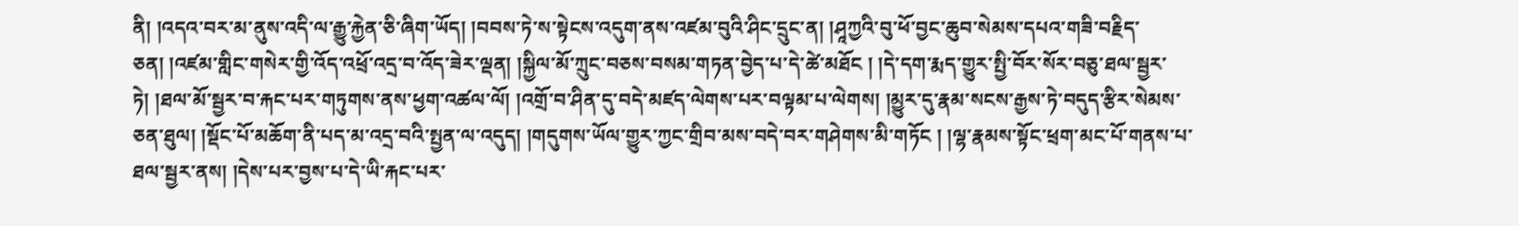ནི། །འདའ་བར་མ་ནུས་འདི་ལ་རྒྱུ་རྐྱེན་ཅི་ཞིག་ཡོད། །བབས་ཏེ་ས་སྟེངས་འདུག་ནས་འཛམ་བུའི་ཤིང་དྲུང་ན། །ཤཱཀྱའི་བུ་ཕོ་བྱང་ཆུབ་སེམས་དཔའ་གཟི་བརྗིད་ཅན། །འཛམ་གླིང་གསེར་གྱི་འོད་འཕྲོ་འདྲ་བ་འོད་ཟེར་ལྡན། །སྐྱིལ་མོ་ཀྲུང་བཅས་བསམ་གཏན་བྱེད་པ་དེ་ཚེ་མཐོང ། །དེ་དག་རྨད་གྱུར་སྤྱི་བོར་སོར་བཅུ་ཐལ་སྦྱར་ཏེ། །ཐལ་མོ་སྦྱར་བ་རྐང་པར་གཏུགས་ནས་ཕྱག་འཚལ་ལོ། །འགྲོ་བ་ཤིན་དུ་བདེ་མཛད་ལེགས་པར་བལྟམ་པ་ལེགས། །མྱུར་དུ་རྣམ་སངས་རྒྱས་ཏེ་བདུད་རྩིར་སེམས་ཅན་ཐུལ། །སྡོང་པོ་མཆོག་ནི་པད་མ་འདྲ་བའི་སྤྱན་ལ་འདུད། །གདུགས་ཡོལ་གྱུར་ཀྱང་གྲིབ་མས་བདེ་བར་གཤེགས་མི་གཏོང ། །ལྷ་རྣམས་སྟོང་ཕྲག་མང་པོ་གནས་པ་ཐལ་སྦྱར་ནས། །དེས་པར་བྱས་པ་དེ་ཡི་རྐང་པར་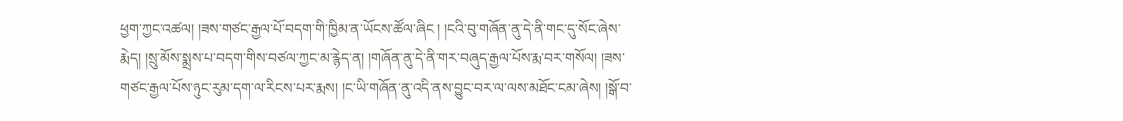ཕྱག་ཀྱང་འཚལ། །ཟས་གཙང་རྒྱལ་པོ་བདག་གི་ཁྱིམ་ན་ཡོངས་ཚོལ་ཞིང ། །ངའི་བུ་གཞོན་ནུ་དེ་ནི་གང་དུ་སོང་ཞེས་རྨེད། །སྲུ་མོས་སྨྲས་པ་བདག་གིས་བཙལ་ཀྱང་མ་རྙེད་ན། །གཞོན་ནུ་དེ་ནི་གར་བཞུད་རྒྱལ་པོས་རྨ་བར་གསོལ། །ཟས་གཙང་རྒྱལ་པོས་ཉུང་རུམ་དག་ལ་རིངས་པར་རྨས། །ང་ཡི་གཞོན་ནུ་འདི་ནས་བྱུང་བར་ལ་ལས་མཐོང་ངམ་ཞེས། །སྒོ་བ་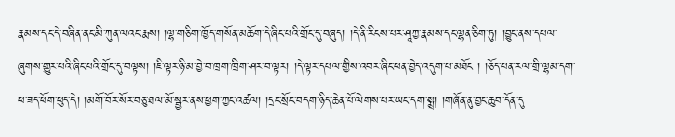རྣམས་དང་དེ་བཞིན་ནང་མི་ཀུན་ལའང་རྨས། །ལྷ་གཅིག་ཁྱོད་གསོན་མཆོག་དེ་ཞིང་པའི་གྲོང་དུ་བཞུད། །དེ་ནི་རིངས་པར་ཤཱཀྱ་རྣམས་དང་ལྷན་ཅིག་ཏུ། །བྱུང་ནས་དཔལ་ཞུགས་གྱུར་པའི་ཞིང་པའི་གྲོང་དུ་བལྟས། །ཇི་ལྟར་ཉི་མ་བྱེ་བ་ཁྲག་ཁྲིག་ཤར་བ་ལྟར། །དེ་ལྟར་དཔལ་གྱིས་འབར་ཞིང་ཕན་བྱེད་འདུག་པ་མཐོང ། །ཅོད་པན་རལ་གྲི་ལྷམ་དག་ཕ་ཟད་ཕོག་ཕུད་དེ། །མགོ་བོར་སོར་བཅུ་ཐལ་མོ་སྦྱར་ནས་ཕྱག་ཀྱང་འཚལ། །དྲང་སྲོང་བདག་ཉིད་ཆེན་པོ་ལེགས་པར་ཡང་དག་སྨྲ། །གཞོན་ནུ་བྱང་ཆུབ་དོན་དུ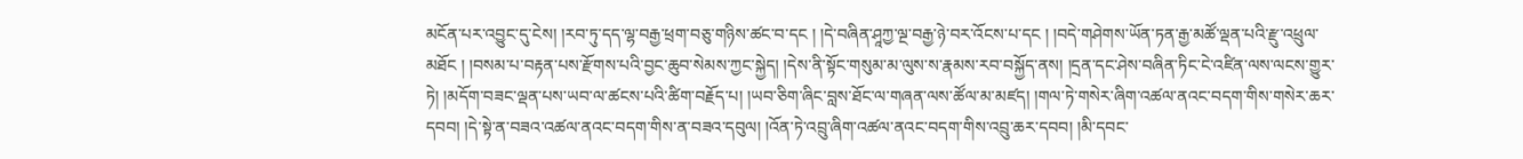མངོན་པར་འབྱུང་དུ་ངེས། །རབ་ཏུ་དད་ལྷ་བརྒྱ་ཕྲག་བཅུ་གཉིས་ཚང་བ་དང ། །དེ་བཞིན་ཤཱཀྱ་ལྔ་བརྒྱ་ཉེ་བར་འོངས་པ་དང ། །བདེ་གཤེགས་ཡོན་ཏན་རྒྱ་མཚོ་ལྡན་པའི་རྫུ་འཕྲུལ་མཐོང ། །བསམ་པ་བརྟན་པས་རྫོགས་པའི་བྱང་ཆུབ་སེམས་ཀྱང་སྐྱེད། །དེས་ནི་སྟོང་གསུམ་མ་ལུས་ས་རྣམས་རབ་བསྐྱོད་ནས། །དྲན་དང་ཤེས་བཞིན་ཏིང་ངེ་འཛིན་ལས་ལངས་གྱུར་ཏེ། །མདོག་བཟང་ལྡན་པས་ཡབ་ལ་ཚངས་པའི་ཚིག་བརྗོད་པ། །ཡབ་ཅིག་ཞིང་བླས་ཐོང་ལ་གཞན་ལས་ཚོལ་མ་མཛད། །གལ་ཏེ་གསེར་ཞིག་འཚལ་ནའང་བདག་གིས་གསེར་ཆར་དབབ། །དེ་སྟེ་ན་བཟའ་འཚལ་ནའང་བདག་གིས་ན་བཟའ་དབུལ། །འོན་ཏེ་འབྲུ་ཞིག་འཚལ་ནའང་བདག་གིས་འབྲུ་ཆར་དབབ། །མི་དབང་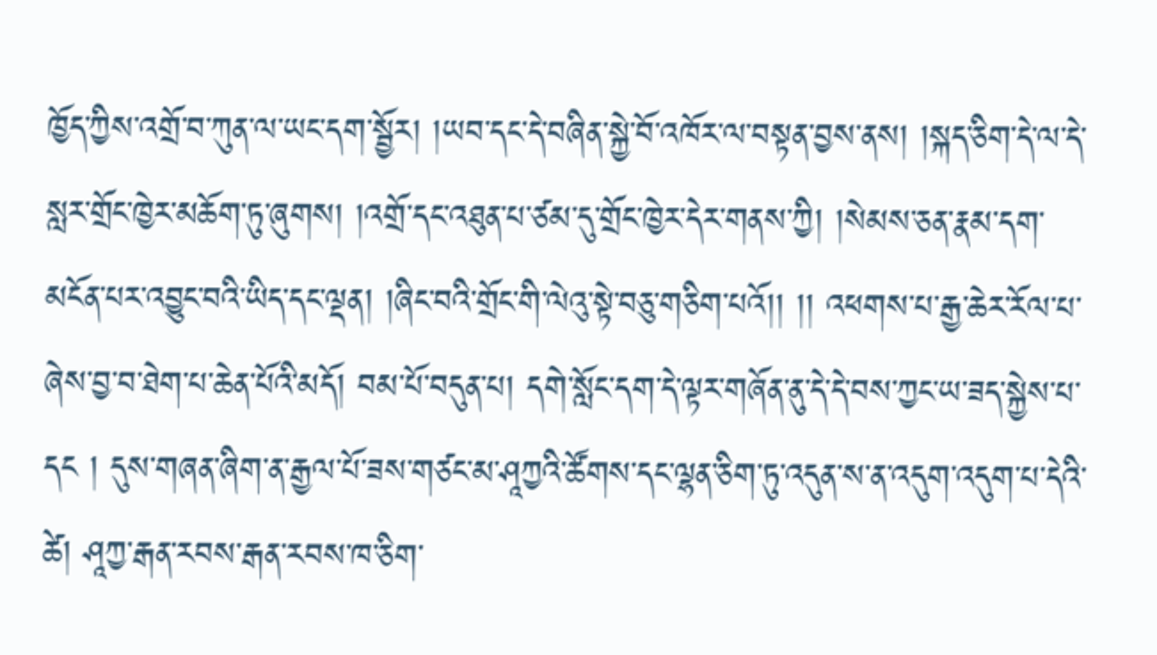ཁྱོད་ཀྱིས་འགྲོ་བ་ཀུན་ལ་ཡང་དག་སྦྱོར། །ཡབ་དང་དེ་བཞིན་སྐྱེ་བོ་འཁོར་ལ་བསྟན་བྱས་ནས། །སྐད་ཅིག་དེ་ལ་དེ་སླར་གྲོང་ཁྱེར་མཆོག་ཏུ་ཞུགས། །འགྲོ་དང་འཐུན་པ་ཙམ་དུ་གྲོང་ཁྱེར་དེར་གནས་ཀྱི། །སེམས་ཅན་རྣམ་དག་མངོན་པར་འབྱུང་བའི་ཡིད་དང་ལྡན། །ཞིང་བའི་གྲོང་གི་ལེའུ་སྟེ་བཅུ་གཅིག་པའོ།། །། འཕགས་པ་རྒྱ་ཆེར་རོལ་པ་ཞེས་བྱ་བ་ཐེག་པ་ཆེན་པོའི་མདོ། བམ་པོ་བདུན་པ། དགེ་སློང་དག་དེ་ལྟར་གཞོན་ནུ་དེ་དེ་བས་ཀྱང་ཡ་ཟད་སྐྱེས་པ་དང ། དུས་གཞན་ཞིག་ན་རྒྱལ་པོ་ཟས་གཙང་མ་ཤཱཀྱའི་ཚོགས་དང་ལྷན་ཅིག་ཏུ་འདུན་ས་ན་འདུག་འདུག་པ་དེའི་ཚེ། ཤཱཀྱ་རྒན་རབས་རྒན་རབས་ཁ་ཅིག་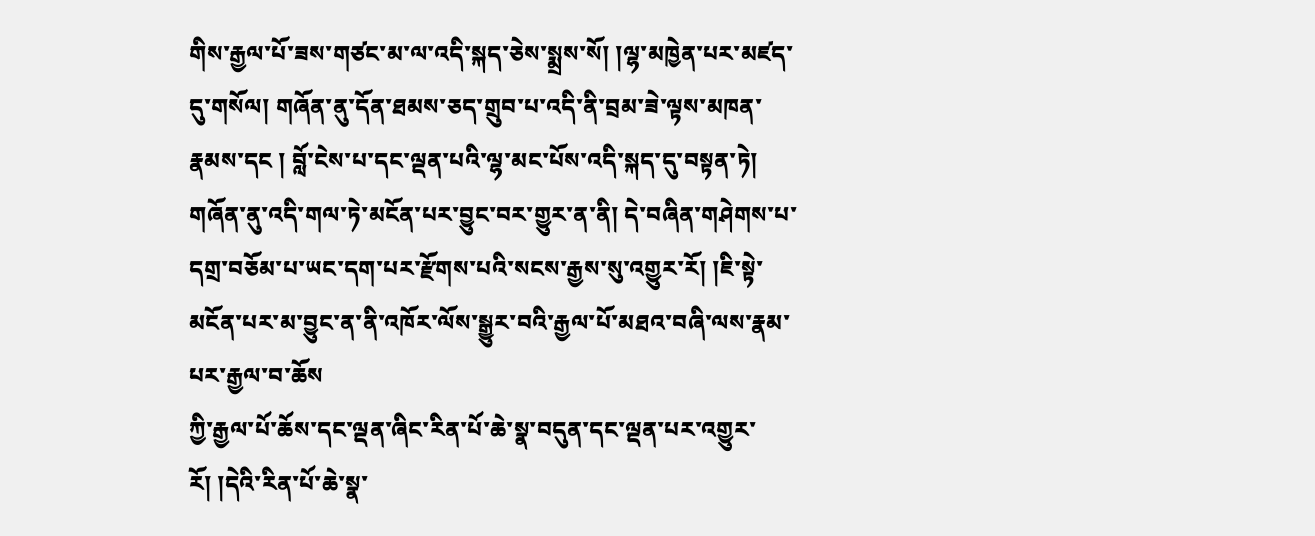གིས་རྒྱལ་པོ་ཟས་གཙང་མ་ལ་འདི་སྐད་ཅེས་སྨྲས་སོ། །ལྷ་མཁྱེན་པར་མཛད་དུ་གསོལ། གཞོན་ནུ་དོན་ཐམས་ཅད་གྲུབ་པ་འདི་ནི་བྲམ་ཟེ་ལྟས་མཁན་རྣམས་དང ། བློ་ངེས་པ་དང་ལྡན་པའི་ལྷ་མང་པོས་འདི་སྐད་དུ་བསྟན་ཏེ། གཞོན་ནུ་འདི་གལ་ཏེ་མངོན་པར་བྱུང་བར་གྱུར་ན་ནི། དེ་བཞིན་གཤེགས་པ་དགྲ་བཅོམ་པ་ཡང་དག་པར་རྫོགས་པའི་སངས་རྒྱས་སུ་འགྱུར་རོ། །ཇི་སྟེ་མངོན་པར་མ་བྱུང་ན་ནི་འཁོར་ལོས་སྒྱུར་བའི་རྒྱལ་པོ་མཐའ་བཞི་ལས་རྣམ་པར་རྒྱལ་བ་ཆོས
ཀྱི་རྒྱལ་པོ་ཆོས་དང་ལྡན་ཞིང་རིན་པོ་ཆེ་སྣ་བདུན་དང་ལྡན་པར་འགྱུར་རོ། །དེའི་རིན་པོ་ཆེ་སྣ་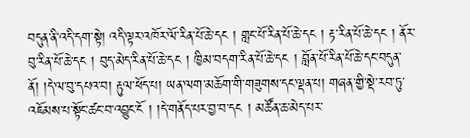བདུན་ནི་འདི་དག་སྟེ། འདི་ལྟར་འཁོར་ལོ་རིན་པོ་ཆེ་དང ། གླང་པོ་རིན་པོ་ཆེ་དང ། རྟ་རིན་པོ་ཆེ་དང ། ནོར་བུ་རིན་པོ་ཆེ་དང ། བུད་མེད་རིན་པོ་ཆེ་དང ། ཁྱིམ་བདག་རིན་པོ་ཆེ་དང ། བློན་པོ་རིན་པོ་ཆེ་དང་བདུན་ནོ། །དེ་ལ་བུ་དཔའ་བ། རྟུལ་ཕོད་པ། ཡན་ལག་མཆོག་གི་གཟུགས་དང་ལྡན་པ། གཞན་གྱི་སྡེ་རབ་ཏུ་འཇོམས་པ་སྟོང་ཚང་བ་འབྱུང་ངོ ། །དེ་གནོད་པར་བྱ་བ་དང ། མཚོན་ཆ་མེད་པར་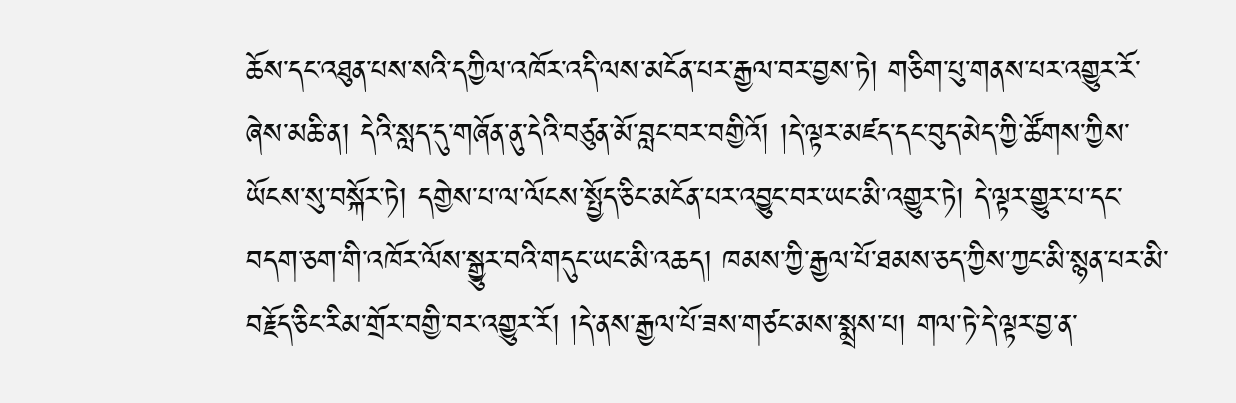ཆོས་དང་འཐུན་པས་སའི་དཀྱིལ་འཁོར་འདི་ལས་མངོན་པར་རྒྱལ་བར་བྱས་ཏེ། གཅིག་པུ་གནས་པར་འགྱུར་རོ་ཞེས་མཆི་ན། དེའི་སླད་དུ་གཞོན་ནུ་དེའི་བཙུན་མོ་བླང་བར་བགྱིའོ། །དེ་ལྟར་མཛད་དང་བུད་མེད་ཀྱི་ཚོགས་ཀྱིས་ཡོངས་སུ་བསྐོར་ཏེ། དགྱེས་པ་ལ་ལོངས་སྤྱོད་ཅིང་མངོན་པར་འབྱུང་བར་ཡང་མི་འགྱུར་ཏེ། དེ་ལྟར་གྱུར་པ་དང་བདག་ཅག་གི་འཁོར་ལོས་སྒྱུར་བའི་གདུང་ཡང་མི་འཆད། ཁམས་ཀྱི་རྒྱལ་པོ་ཐམས་ཅད་ཀྱིས་ཀྱང་མི་སྙན་པར་མི་བརྗོད་ཅིང་རིམ་གྲོར་བགྱི་བར་འགྱུར་རོ། །དེ་ནས་རྒྱལ་པོ་ཟས་གཙང་མས་སྨྲས་པ། གལ་ཏེ་དེ་ལྟར་བྱ་ན་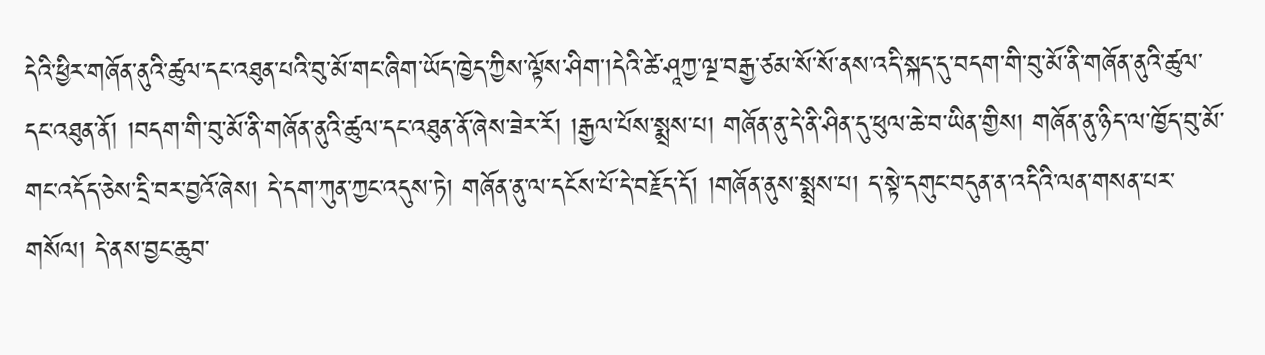དེའི་ཕྱིར་གཞོན་ནུའི་ཚུལ་དང་འཐུན་པའི་བུ་མོ་གང་ཞིག་ཡོད་ཁྱེད་ཀྱིས་ལྟོས་ཤིག་།དེའི་ཚེ་ཤཱཀྱ་ལྔ་བརྒྱ་ཙམ་སོ་སོ་ནས་འདི་སྐད་དུ་བདག་གི་བུ་མོ་ནི་གཞོན་ནུའི་ཚུལ་དང་འཐུན་ནོ། །བདག་གི་བུ་མོ་ནི་གཞོན་ནུའི་ཚུལ་དང་འཐུན་ནོ་ཞེས་ཟེར་རོ། །རྒྱལ་པོས་སྨྲས་པ། གཞོན་ནུ་དེ་ནི་ཤིན་དུ་ཕུལ་ཆེ་བ་ཡིན་གྱིས། གཞོན་ནུ་ཉིད་ལ་ཁྱོད་བུ་མོ་གང་འདོད་ཅེས་དྲི་བར་བྱའོ་ཞེས། དེ་དག་ཀུན་ཀྱང་འདུས་ཏེ། གཞོན་ནུ་ལ་དངོས་པོ་དེ་བརྗོད་དོ། །གཞོན་ནུས་སྨྲས་པ། ད་སྟེ་དགུང་བདུན་ན་འདིའི་ལན་གསན་པར་གསོལ། དེ་ནས་བྱང་ཆུབ་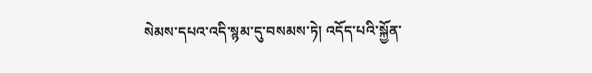སེམས་དཔའ་འདི་སྙམ་དུ་བསམས་ཏེ། འདོད་པའི་སྐྱོན་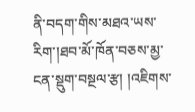ནི་བདག་གིས་མཐའ་ཡས་རིག་།ཐབ་མོ་ཁོན་བཅས་མྱ་ངན་སྡུག་བསྔལ་རྩ། །འཇིགས་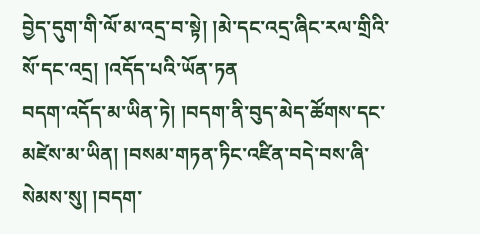བྱེད་དུག་གི་ལོ་མ་འདྲ་བ་སྟེ། །མེ་དང་འདྲ་ཞིང་རལ་གྲིའི་སོ་དང་འདྲ། །འདོད་པའི་ཡོན་ཏན
བདག་འདོད་མ་ཡིན་ཏེ། །བདག་ནི་བུད་མེད་ཚོགས་དང་མཛེས་མ་ཡིན། །བསམ་གཏན་ཏིང་འཛིན་བདེ་བས་ཞི་སེམས་སུ། །བདག་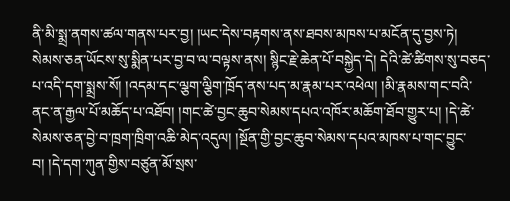ནི་མི་སྨྲ་ནགས་ཚལ་གནས་པར་བྱ། །ཡང་དེས་བརྟགས་ནས་ཐབས་མཁས་པ་མངོན་དུ་བྱས་ཏེ། སེམས་ཅན་ཡོངས་སུ་སྨིན་པར་བྱ་བ་ལ་བལྟས་ནས། སྙིང་རྗེ་ཆེན་པོ་བསྐྱེད་དེ། དེའི་ཚེ་ཚིགས་སུ་བཅད་པ་འདི་དག་སྨྲས་སོ། །འདམ་དང་ལྕག་ལྕིག་ཁྲོད་ནས་པད་མ་རྣམ་པར་འཕེལ། །མི་རྣམས་གང་བའི་ནང་ན་རྒྱལ་པོ་མཆོད་པ་འཐོབ། །གང་ཚེ་བྱང་ཆུབ་སེམས་དཔའ་འཁོར་མཆོག་ཐོབ་གྱུར་པ། །དེ་ཚེ་སེམས་ཅན་བྱེ་བ་ཁྲག་ཁྲིག་འཆི་མེད་འདུལ། །སྔོན་གྱི་བྱང་ཆུབ་སེམས་དཔའ་མཁས་པ་གང་བྱུང་བ། །དེ་དག་ཀུན་གྱིས་བཙུན་མོ་སྲས་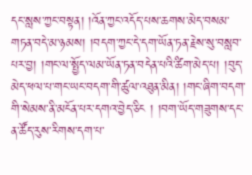དང་སླས་ཀྱང་བསྟན། །འོན་ཀྱང་འདོད་པས་ཆགས་མེད་བསམ་གཏན་བདེ་མ་ཉམས། །བདག་ཀྱང་དེ་དག་ཡོན་ཏན་རྗེས་སུ་བསླབ་པར་བྱ། །གང་ལ་སྤྱོད་ལམ་ཡོན་ཏན་བདེན་པའི་ཚིག་མེད་པ། །བུད་མེད་ཕལ་པ་གང་ཡང་བདག་གི་ཚུལ་འཐུན་མིན། །གང་ཞིག་བདག་གི་སེམས་ནི་མངོན་པར་དགའ་བྱེད་ཅིང ། །བག་ཡོད་གཟུགས་དང་ན་ཚོད་རུས་རིགས་དག་པ་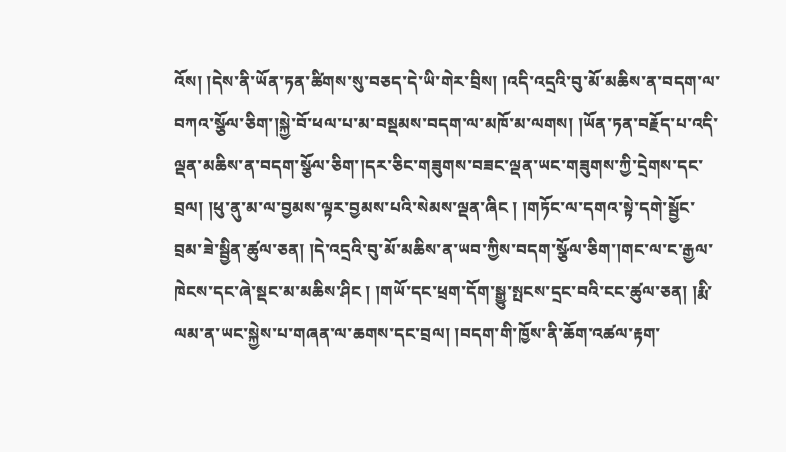འོས། །དེས་ནི་ཡོན་ཏན་ཚིགས་སུ་བཅད་དེ་ཡི་གེར་བྲིས། །འདི་འདྲའི་བུ་མོ་མཆིས་ན་བདག་ལ་བཀའ་སྩོལ་ཅིག་།སྐྱེ་བོ་ཕལ་པ་མ་བསྡམས་བདག་ལ་མཁོ་མ་ལགས། །ཡོན་ཏན་བརྗོད་པ་འདི་ལྡན་མཆིས་ན་བདག་སྩོལ་ཅིག་།དར་ཅིང་གཟུགས་བཟང་ལྡན་ཡང་གཟུགས་ཀྱི་དྲེགས་དང་བྲལ། །ཕུ་ནུ་མ་ལ་བྱམས་ལྟར་བྱམས་པའི་སེམས་ལྡན་ཞིང ། །གཏོང་ལ་དགའ་སྟེ་དགེ་སྦྱོང་བྲམ་ཟེ་སྦྱིན་ཚུལ་ཅན། །དེ་འདྲའི་བུ་མོ་མཆིས་ན་ཡབ་ཀྱིས་བདག་སྩོལ་ཅིག་།གང་ལ་ང་རྒྱལ་ཁེངས་དང་ཞེ་སྡང་མ་མཆིས་ཤིང ། །གཡོ་དང་ཕྲག་དོག་སྒྱུ་སྤངས་དྲང་བའི་ངང་ཚུལ་ཅན། །རྨི་ལམ་ན་ཡང་སྐྱེས་པ་གཞན་ལ་ཆགས་དང་བྲལ། །བདག་གི་ཁྱོས་ནི་ཆོག་འཚལ་རྟག་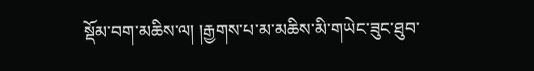སྡོམ་བག་མཆིས་ལ། །རྒྱགས་པ་མ་མཆིས་མི་གཡེང་ཟུང་ཐུབ་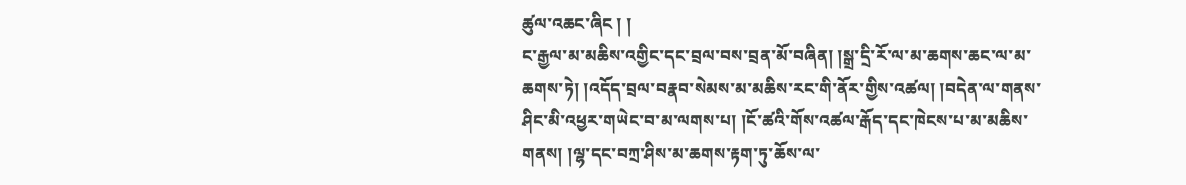ཚུལ་འཆང་ཞིང ། །
ང་རྒྱལ་མ་མཆིས་འགྱིང་དང་བྲལ་བས་བྲན་མོ་བཞིན། །སྒྲ་དྲི་རོ་ལ་མ་ཆགས་ཆང་ལ་མ་ཆགས་ཏེ། །འདོད་བྲལ་བརྣབ་སེམས་མ་མཆིས་རང་གི་ནོར་གྱིས་འཚལ། །བདེན་ལ་གནས་ཤིང་མི་འཕྱར་གཡེང་བ་མ་ལགས་པ། །ངོ་ཚའི་གོས་འཚལ་རྒོད་དང་ཁེངས་པ་མ་མཆིས་གནས། །ལྷ་དང་བཀྲ་ཤིས་མ་ཆགས་རྟག་ཏུ་ཆོས་ལ་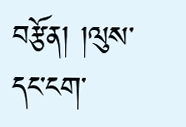བརྩོན། །ལུས་དང་ངག་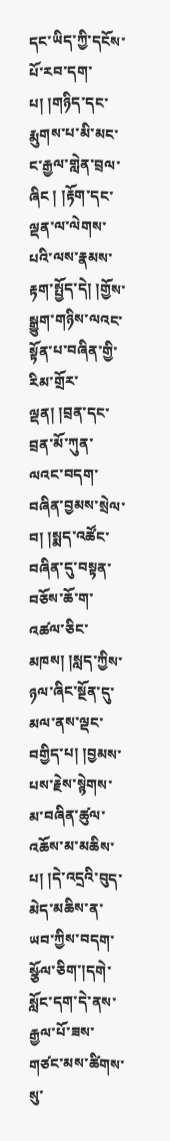དང་ཡིད་ཀྱི་དངོས་པོ་རབ་དག་པ། །གཉིད་དང་རྨུགས་པ་མི་མང་ང་རྒྱལ་གླེན་བྲལ་ཞིང ། །རྟོག་དང་ལྡན་ལ་ལེགས་པའི་ལས་རྣམས་རྟག་སྤྱོད་དེ། །གྱོས་སྒྱུག་གཉིས་ལའང་སྟོན་པ་བཞིན་གྱི་རིམ་གྲོར་ལྡན། །བྲན་དང་བྲན་མོ་ཀུན་ལའང་བདག་བཞིན་བྱམས་སྲེལ་བ། །སྨད་འཚོང་བཞིན་དུ་བསྟན་བཅོས་ཆོ་ག་འཚལ་ཅིང་མཁས། །སླད་ཀྱིས་ཉལ་ཞིང་སྔོན་དུ་མལ་ནས་ལྡང་བགྱིད་པ། །བྱམས་པས་རྗེས་སྙེགས་མ་བཞིན་ཚུལ་འཆོས་མ་མཆིས་པ། །དེ་འདྲའི་བུད་མེད་མཆིས་ན་ཡབ་ཀྱིས་བདག་སྩོལ་ཅིག་།དགེ་སློང་དག་དེ་ནས་རྒྱལ་པོ་ཟས་གཙང་མས་ཚིགས་སུ་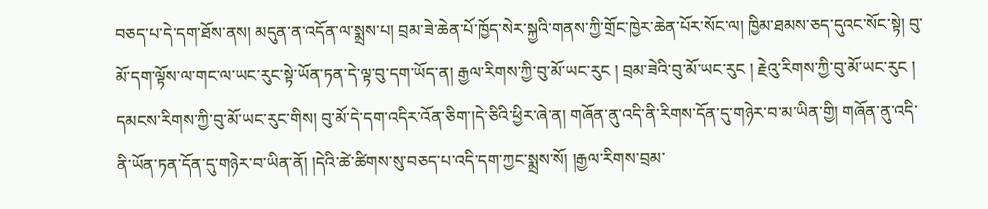བཅད་པ་དེ་དག་ཐོས་ནས། མདུན་ན་འདོན་ལ་སྨྲས་པ། བྲམ་ཟེ་ཆེན་པོ་ཁྱོད་སེར་སྐྱའི་གནས་ཀྱི་གྲོང་ཁྱེར་ཆེན་པོར་སོང་ལ། ཁྱིམ་ཐམས་ཅད་དུའང་སོང་སྟེ། བུ་མོ་དག་ལྟོས་ལ་གང་ལ་ཡང་རུང་སྟེ་ཡོན་ཏན་དེ་ལྟ་བུ་དག་ཡོད་ན། རྒྱལ་རིགས་ཀྱི་བུ་མོ་ཡང་རུང ། བྲམ་ཟེའི་བུ་མོ་ཡང་རུང ། རྗེའུ་རིགས་ཀྱི་བུ་མོ་ཡང་རུང ། དམངས་རིགས་ཀྱི་བུ་མོ་ཡང་རུང་གིས། བུ་མོ་དེ་དག་འདིར་འོན་ཅིག་།དེ་ཅིའི་ཕྱིར་ཞེ་ན། གཞོན་ནུ་འདི་ནི་རིགས་དོན་དུ་གཉེར་བ་མ་ཡིན་གྱི། གཞོན་ནུ་འདི་ནི་ཡོན་ཏན་དོན་དུ་གཉེར་བ་ཡིན་ནོ། །དེའི་ཚེ་ཚིགས་སུ་བཅད་པ་འདི་དག་ཀྱང་སྨྲས་སོ། །རྒྱལ་རིགས་བྲམ་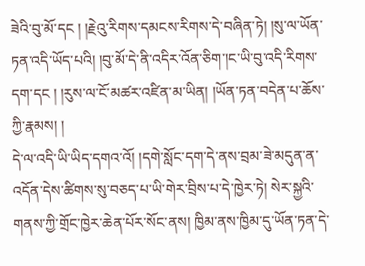ཟེའི་བུ་མོ་དང ། །རྗེའུ་རིགས་དམངས་རིགས་དེ་བཞིན་ཏེ། །སུ་ལ་ཡོན་ཏན་འདི་ཡོད་པའི། །བུ་མོ་དེ་ནི་འདིར་འོན་ཅིག་།ང་ཡི་བུ་འདི་རིགས་དག་དང ། །རུས་ལ་ངོ་མཚར་འཛིན་མ་ཡིན། །ཡོན་ཏན་བདེན་པ་ཆོས་ཀྱི་རྣམས། །
དེ་ལ་འདི་ཡི་ཡིད་དགའ་འོ། །དགེ་སློང་དག་དེ་ནས་བྲམ་ཟེ་མདུན་ན་འདོན་དེས་ཚིགས་སུ་བཅད་པ་ཡི་གེར་བྲིས་པ་དེ་ཁྱེར་ཏེ། སེར་སྐྱའི་གནས་ཀྱི་གྲོང་ཁྱེར་ཆེན་པོར་སོང་ནས། ཁྱིམ་ནས་ཁྱིམ་དུ་ཡོན་ཏན་དེ་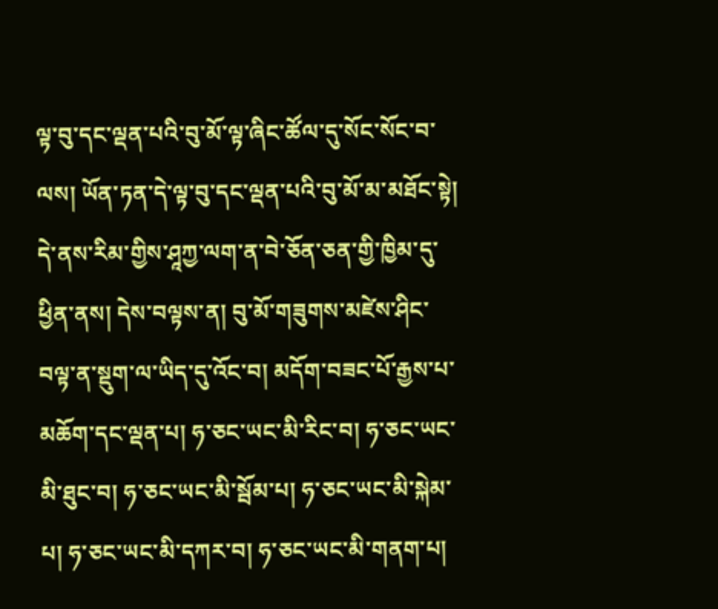ལྟ་བུ་དང་ལྡན་པའི་བུ་མོ་ལྟ་ཞིང་ཚོལ་དུ་སོང་སོང་བ་ལས། ཡོན་ཏན་དེ་ལྟ་བུ་དང་ལྡན་པའི་བུ་མོ་མ་མཐོང་སྟེ། དེ་ནས་རིམ་གྱིས་ཤཱཀྱ་ལག་ན་བེ་ཅོན་ཅན་གྱི་ཁྱིམ་དུ་ཕྱིན་ནས། དེས་བལྟས་ན། བུ་མོ་གཟུགས་མཛེས་ཤིང་བལྟ་ན་སྡུག་ལ་ཡིད་དུ་འོང་བ། མདོག་བཟང་པོ་རྒྱས་པ་མཆོག་དང་ལྡན་པ། ཧ་ཅང་ཡང་མི་རིང་བ། ཧ་ཅང་ཡང་མི་ཐུང་བ། ཧ་ཅང་ཡང་མི་སྦོམ་པ། ཧ་ཅང་ཡང་མི་སྐེམ་པ། ཧ་ཅང་ཡང་མི་དཀར་བ། ཧ་ཅང་ཡང་མི་གནག་པ།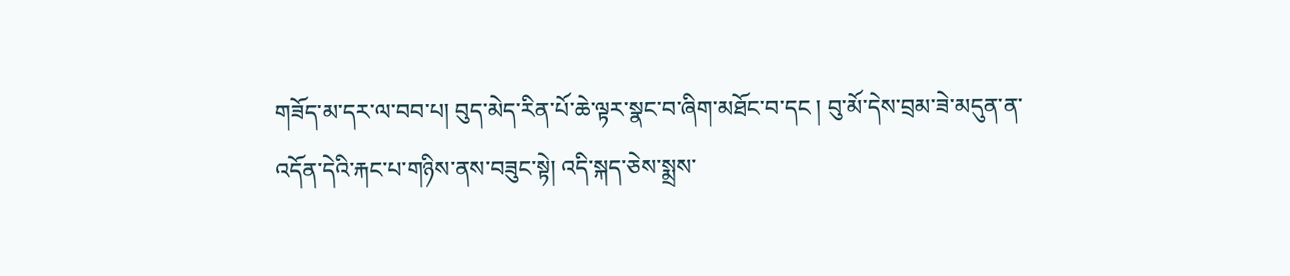གཟོད་མ་དར་ལ་བབ་པ། བུད་མེད་རིན་པོ་ཆེ་ལྟར་སྣང་བ་ཞིག་མཐོང་བ་དང ། བུ་མོ་དེས་བྲམ་ཟེ་མདུན་ན་འདོན་དེའི་རྐང་པ་གཉིས་ནས་བཟུང་སྟེ། འདི་སྐད་ཅེས་སྨྲས་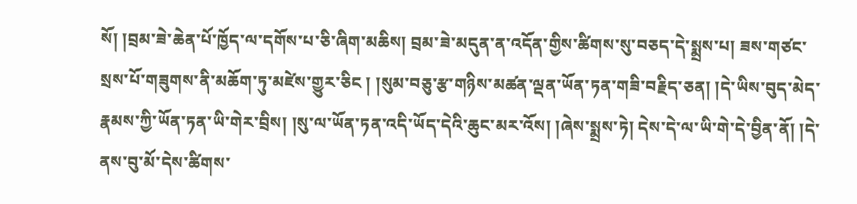སོ། །བྲམ་ཟེ་ཆེན་པོ་ཁྱོད་ལ་དགོས་པ་ཅི་ཞིག་མཆིས། བྲམ་ཟེ་མདུན་ན་འདོན་གྱིས་ཚིགས་སུ་བཅད་དེ་སྨྲས་པ། ཟས་གཙང་སྲས་པོ་གཟུགས་ནི་མཆོག་ཏུ་མཛེས་གྱུར་ཅིང ། །སུམ་བཅུ་རྩ་གཉིས་མཚན་ལྡན་ཡོན་ཏན་གཟི་བརྗིད་ཅན། །དེ་ཡིས་བུད་མེད་རྣམས་ཀྱི་ཡོན་ཏན་ཡི་གེར་བྲིས། །སུ་ལ་ཡོན་ཏན་འདི་ཡོད་དེའི་ཆུང་མར་འོས། །ཞེས་སྨྲས་ཏེ། དེས་དེ་ལ་ཡི་གེ་དེ་བྱིན་ནོ། །དེ་ནས་བུ་མོ་དེས་ཚིགས་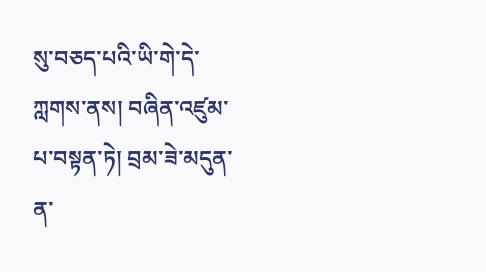སུ་བཅད་པའི་ཡི་གེ་དེ་ཀླགས་ནས། བཞིན་འཛུམ་པ་བསྟན་ཏེ། བྲམ་ཟེ་མདུན་ན་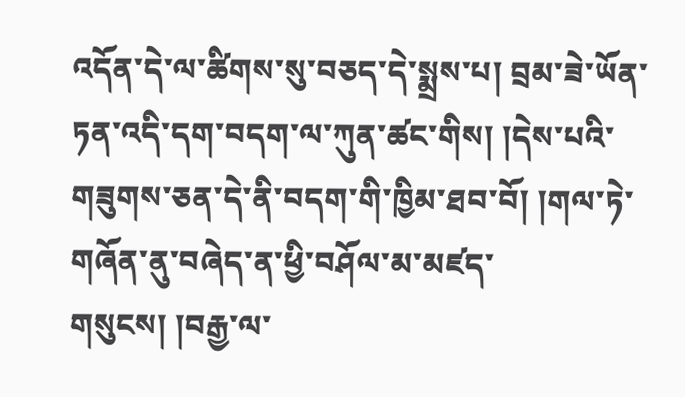འདོན་དེ་ལ་ཚིགས་སུ་བཅད་དེ་སྨྲས་པ། བྲམ་ཟེ་ཡོན་ཏན་འདི་དག་བདག་ལ་ཀུན་ཚང་གིས། །དེས་པའི་གཟུགས་ཅན་དེ་ནི་བདག་གི་ཁྱིམ་ཐབ་བོ། །གལ་ཏེ་གཞོན་ནུ་བཞེད་ན་ཕྱི་བཤོལ་མ་མཛད་གསུངས། །བརྒྱ་ལ་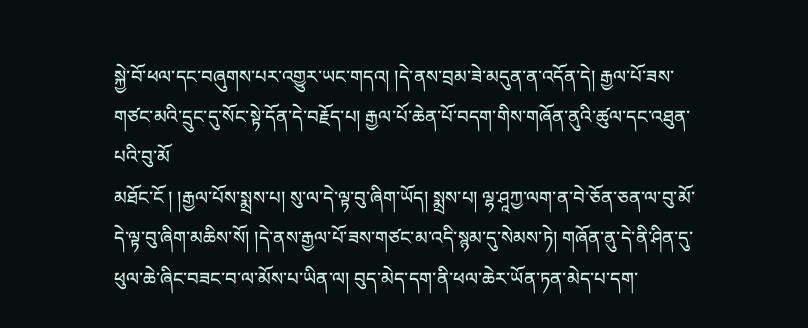སྐྱེ་བོ་ཕལ་དང་བཞུགས་པར་འགྱུར་ཡང་གདའ། །དེ་ནས་བྲམ་ཟེ་མདུན་ན་འདོན་དེ། རྒྱལ་པོ་ཟས་གཙང་མའི་དྲུང་དུ་སོང་སྟེ་དོན་དེ་བརྗོད་པ། རྒྱལ་པོ་ཆེན་པོ་བདག་གིས་གཞོན་ནུའི་ཚུལ་དང་འཐུན་པའི་བུ་མོ
མཐོང་ངོ ། །རྒྱལ་པོས་སྨྲས་པ། སུ་ལ་དེ་ལྟ་བུ་ཞིག་ཡོད། སྨྲས་པ། ལྷ་ཤཱཀྱ་ལག་ན་བེ་ཅོན་ཅན་ལ་བུ་མོ་དེ་ལྟ་བུ་ཞིག་མཆིས་སོ། །དེ་ནས་རྒྱལ་པོ་ཟས་གཙང་མ་འདི་སྙམ་དུ་སེམས་ཏེ། གཞོན་ནུ་དེ་ནི་ཤིན་དུ་ཕུལ་ཆེ་ཞིང་བཟང་བ་ལ་མོས་པ་ཡིན་ལ། བུད་མེད་དག་ནི་ཕལ་ཆེར་ཡོན་ཏན་མེད་པ་དག་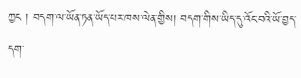ཀྱང ། བདག་ལ་ཡོན་ཏན་ཡོད་པར་ཁས་ལེན་གྱིས། བདག་གིས་ཡིད་དུ་འོང་བའི་ཡོ་བྱད་དག་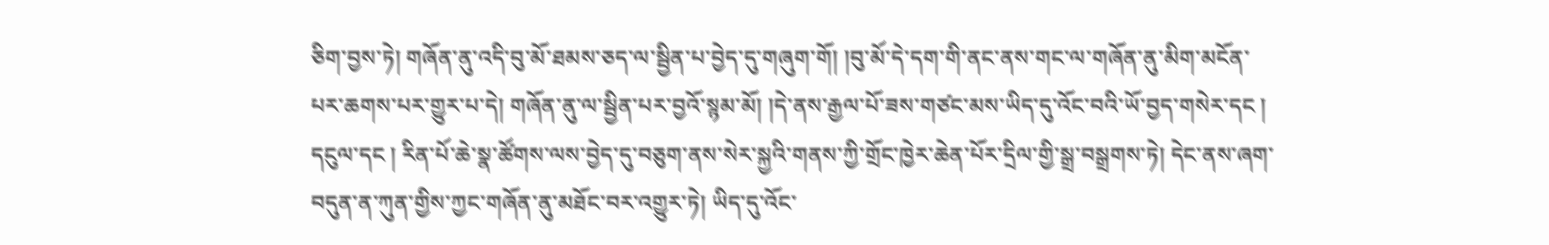ཅིག་བྱས་ཏེ། གཞོན་ནུ་འདི་བུ་མོ་ཐམས་ཅད་ལ་སྦྱིན་པ་བྱེད་དུ་གཞུག་གོ། །བུ་མོ་དེ་དག་གི་ནང་ནས་གང་ལ་གཞོན་ནུ་མིག་མངོན་པར་ཆགས་པར་གྱུར་པ་དེ། གཞོན་ནུ་ལ་སྦྱིན་པར་བྱའོ་སྙམ་མོ། །དེ་ནས་རྒྱལ་པོ་ཟས་གཙང་མས་ཡིད་དུ་འོང་བའི་ཡོ་བྱད་གསེར་དང ། དངུལ་དང ། རིན་པོ་ཆེ་སྣ་ཚོགས་ལས་བྱེད་དུ་བཅུག་ནས་སེར་སྐྱའི་གནས་ཀྱི་གྲོང་ཁྱེར་ཆེན་པོར་དྲིལ་གྱི་སྒྲ་བསྒྲགས་ཏེ། དེང་ནས་ཞག་བདུན་ན་ཀུན་གྱིས་ཀྱང་གཞོན་ནུ་མཐོང་བར་འགྱུར་ཏེ། ཡིད་དུ་འོང་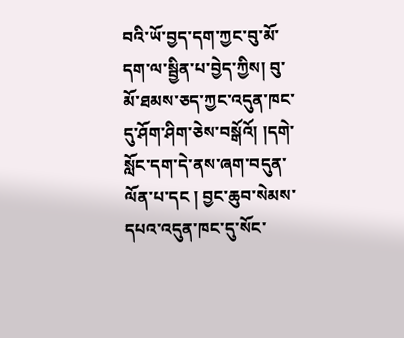བའི་ཡོ་བྱད་དག་ཀྱང་བུ་མོ་དག་ལ་སྦྱིན་པ་བྱེད་ཀྱིས། བུ་མོ་ཐམས་ཅད་ཀྱང་འདུན་ཁང་དུ་ཤོག་ཤིག་ཅེས་བསྒོའོ། །དགེ་སློང་དག་དེ་ནས་ཞག་བདུན་ལོན་པ་དང ། བྱང་ཆུབ་སེམས་དཔའ་འདུན་ཁང་དུ་སོང་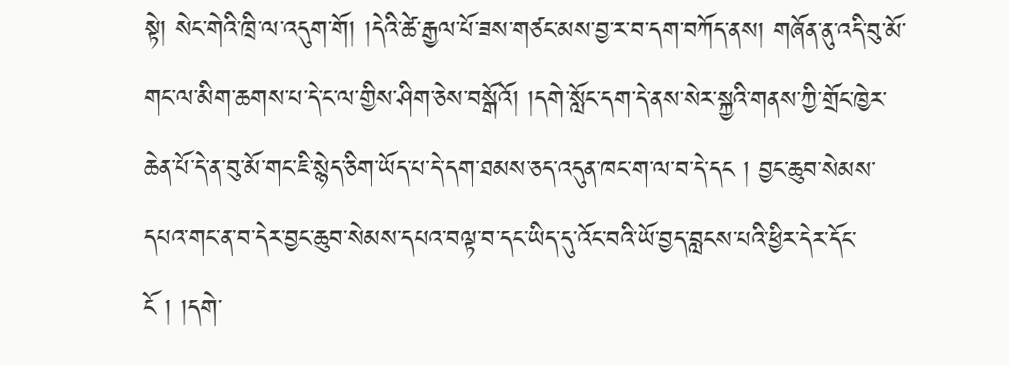སྟེ། སེང་གེའི་ཁྲི་ལ་འདུག་གོ། །དེའི་ཚེ་རྒྱལ་པོ་ཟས་གཙང་མས་བྱ་ར་བ་དག་བཀོད་ནས། གཞོན་ནུ་འདི་བུ་མོ་གང་ལ་མིག་ཆགས་པ་དེ་ང་ལ་གྱིས་ཤིག་ཅེས་བསྒོའོ། །དགེ་སློང་དག་དེ་ནས་སེར་སྐྱའི་གནས་ཀྱི་གྲོང་ཁྱེར་ཆེན་པོ་དེ་ན་བུ་མོ་གང་ཇི་སྙེད་ཅིག་ཡོད་པ་དེ་དག་ཐམས་ཅད་འདུན་ཁང་ག་ལ་བ་དེ་དང ། བྱང་ཆུབ་སེམས་དཔའ་གང་ན་བ་དེར་བྱང་ཆུབ་སེམས་དཔའ་བལྟ་བ་དང་ཡིད་དུ་འོང་བའི་ཡོ་བྱད་བླངས་པའི་ཕྱིར་དེར་དོང་ངོ ། །དགེ་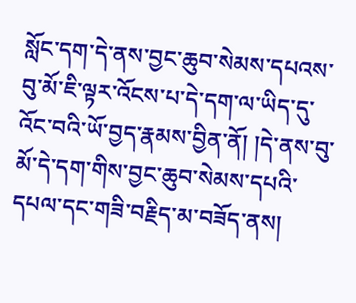སློང་དག་དེ་ནས་བྱང་ཆུབ་སེམས་དཔའས་བུ་མོ་ཇི་ལྟར་འོངས་པ་དེ་དག་ལ་ཡིད་དུ་འོང་བའི་ཡོ་བྱད་རྣམས་བྱིན་ནོ། །དེ་ནས་བུ་མོ་དེ་དག་གིས་བྱང་ཆུབ་སེམས་དཔའི་དཔལ་དང་གཟི་བརྗིད་མ་བཟོད་ནས།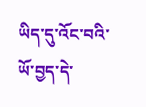ཡིད་དུ་འོང་བའི་ཡོ་བྱད་དེ་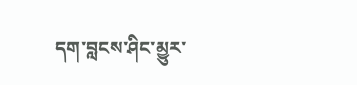དག་བླངས་ཤིང་མྱུར་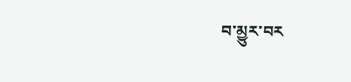བ་མྱུར་བར